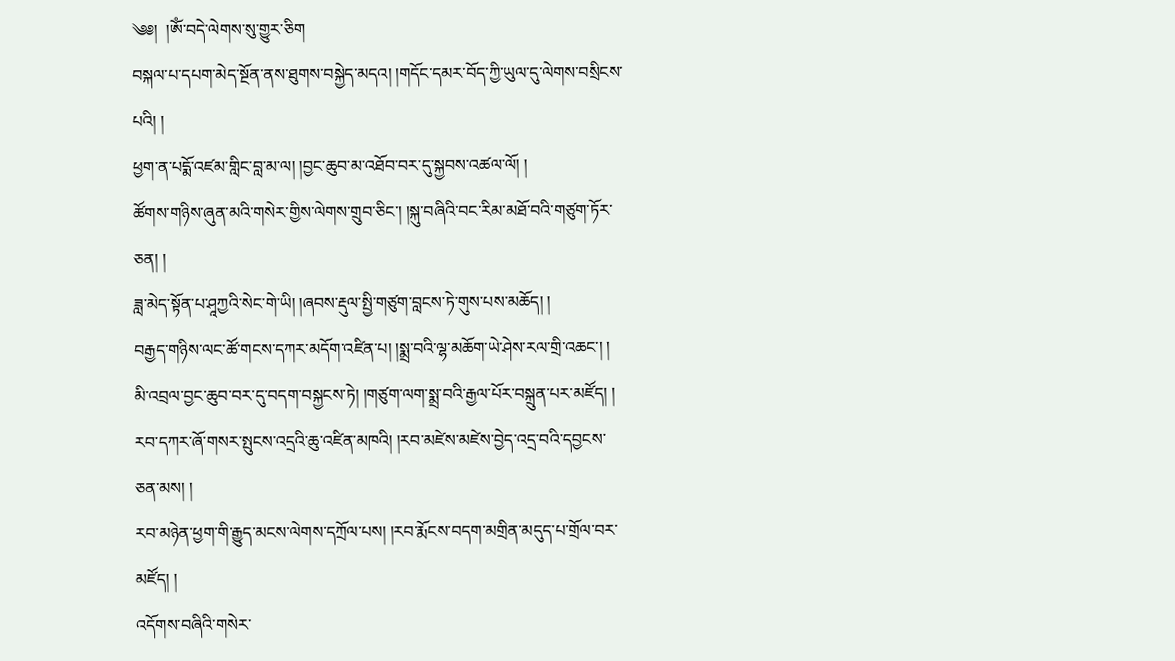༄༅།  །ཨོཾ་བདེ་ལེགས་སུ་གྱུར་ཅིག
བསྐལ་པ་དཔག་མེད་སྔོན་ནས་ཐུགས་བསྐྱེད་མདའ། །གདོང་དམར་བོད་ཀྱི་ཡུལ་དུ་ལེགས་བསྲིངས་པའི། །
ཕྱག་ན་པདྨོ་འཛམ་གླིང་བླ་མ་ལ། །བྱང་ཆུབ་མ་འཐོབ་བར་དུ་སྐྱབས་འཚལ་ལོ། །
ཚོགས་གཉིས་ཞུན་མའི་གསེར་གྱིས་ལེགས་གྲུབ་ཅིང་། །སྐུ་བཞིའི་བང་རིམ་མཐོ་བའི་གཙུག་ཏོར་ཅན། །
ཟླ་མེད་སྟོན་པ་ཤཱཀྱའི་སེང་གེ་ཡི། །ཞབས་རྡུལ་སྤྱི་གཙུག་བླངས་ཏེ་གུས་པས་མཆོད། །
བརྒྱད་གཉིས་ལང་ཚོ་གངས་དཀར་མདོག་འཛིན་པ། །སྨྲ་བའི་ལྷ་མཆོག་ཡེ་ཤེས་རལ་གྲི་འཆང་། །
མི་འབྲལ་བྱང་ཆུབ་བར་དུ་བདག་བསྐྱངས་ཏེ། །གཙུག་ལག་སྨྲ་བའི་རྒྱལ་པོར་བསྐྲུན་པར་མཛོད། །
རབ་དཀར་ཞོ་གསར་སྤུངས་འདྲའི་ཆུ་འཛིན་མཁའི། །རབ་མཛེས་མཛེས་བྱེད་འདྲ་བའི་དབྱངས་ཅན་མས། །
རབ་མཉེན་ཕྱག་གི་རྒྱུད་མངས་ལེགས་དཀྲོལ་པས། །རབ་རྨོངས་བདག་མགྲིན་མདུད་པ་གྲོལ་བར་མཛོད། །
འདོགས་བཞིའི་གསེར་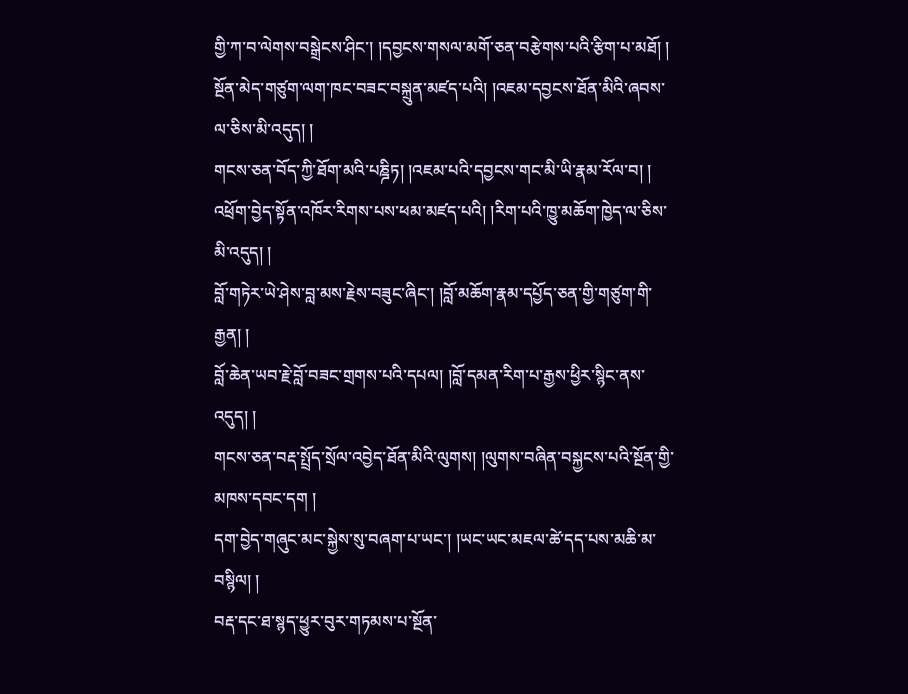གྱི་ཀ་བ་ལེགས་བསྒྲེངས་ཤིང་། །དབྱངས་གསལ་མགོ་ཅན་བརྩེགས་པའི་རྩིག་པ་མཐོ། །
སྔོན་མེད་གཙུག་ལག་ཁང་བཟང་བསྐྲུན་མཛད་པའི། །འཇམ་དབྱངས་ཐོན་མིའི་ཞབས་ལ་ཅིས་མི་འདུད། །
གངས་ཅན་བོད་ཀྱི་ཐོག་མའི་པཎྜིཏ། །འཇམ་པའི་དབྱངས་གང་མི་ཡི་རྣམ་རོལ་བ། །
འཕྲོག་བྱེད་སྟོན་འཁོར་རིགས་པས་ཕམ་མཛད་པའི། །རིག་པའི་ཁྱུ་མཆོག་ཁྱེད་ལ་ཅིས་མི་འདུད། །
བློ་གཏེར་ཡེ་ཤེས་བླ་མས་རྗེས་བཟུང་ཞིང་། །བློ་མཆོག་རྣམ་དཔྱོད་ཅན་གྱི་གཙུག་གི་རྒྱན། །
བློ་ཆེན་ཡབ་རྗེ་བློ་བཟང་གྲགས་པའི་དཔལ། །བློ་དམན་རིག་པ་རྒྱས་ཕྱིར་སྙིང་ནས་འདུད། །
གངས་ཅན་བརྡ་སྤྲོད་སྲོལ་འབྱེད་ཐོན་མིའི་ལུགས། །ལུགས་བཞིན་བསྐྱངས་པའི་སྔོན་གྱི་མཁས་དབང་དག །
དག་བྱེད་གཞུང་མང་སྐྱེས་སུ་བཞག་པ་ཡང་། །ཡང་ཡང་མཇལ་ཚེ་དད་པས་མཆི་མ་བསྙིལ། །
བརྡ་དང་ཐ་སྙད་ཕྱུར་བུར་གཏམས་པ་སྔོན་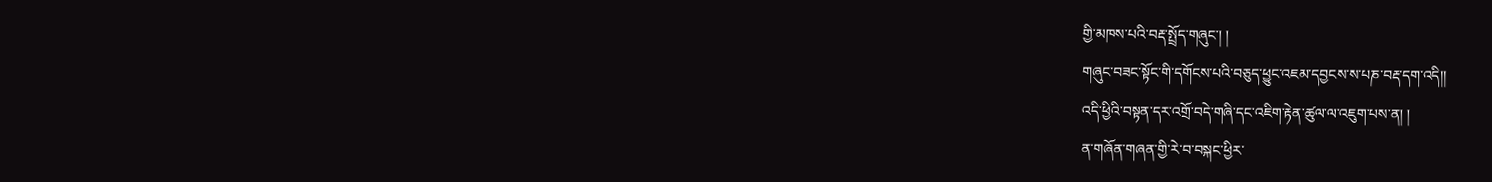གྱི་མཁས་པའི་བརྡ་སྤྲོད་གཞུང་། །
གཞུང་བཟང་སྟོང་གི་དགོངས་པའི་བཅུད་ཕྱུང་འཇམ་དབྱངས་ས་པཎ་བརྡ་དག་འདི།།
འདི་ཕྱིའི་བསྟན་དར་འགྲོ་བདེ་གཞི་དང་འཇིག་རྟེན་ཚུལ་ལ་འཇུག་པས་ན། །
ན་གཞོན་གཞན་གྱི་རེ་བ་བསྐང་ཕྱིར་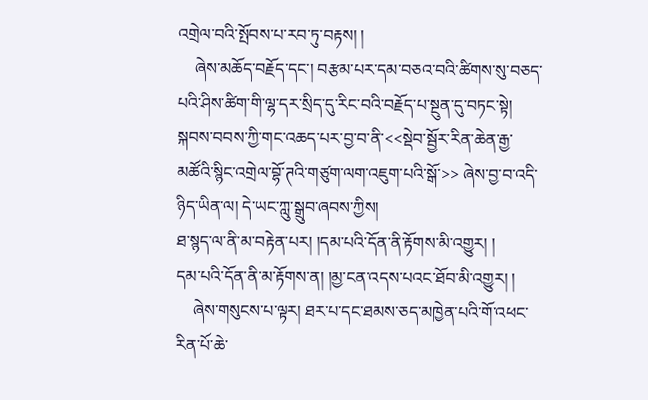འགྲེལ་བའི་སྤོབས་པ་རབ་ཏུ་བརྟས། །
    ཞེས་མཆོད་བརྗོད་དང་། བརྩམ་པར་དམ་བཅའ་བའི་ཚིགས་སུ་བཅད་པའི་ཤིས་ཚིག་གི་ལྷ་དར་སྲིད་དུ་རིང་བའི་བརྗོད་པ་སྔུན་དུ་བཏང་སྟེ། སྐབས་བབས་ཀྱི་གང་འཆད་པར་བྱ་བ་ནི་<<སྡེབ་སྦྱོར་རིན་ཆེན་རྒྱ་མཚོའི་སྙིང་འགྲེལ་བྷོ་ཊའི་གཙུག་ལག་འཇུག་པའི་སྒོ་>> ཞེས་བྱ་བ་འདི་ཉིད་ཡིན་ལ། དེ་ཡང་ཀླུ་སྒྲུབ་ཞབས་ཀྱིས།
ཐ་སྙད་ལ་ནི་མ་བརྟེན་པར། །དམ་པའི་དོན་ནི་རྟོགས་མི་འགྱུར། །
དམ་པའི་དོན་ནི་མ་རྟོགས་ན། །མྱ་ངན་འདས་པའང་ཐོབ་མི་འགྱུར། །
    ཞེས་གསུངས་པ་ལྟར། ཐར་པ་དང་ཐམས་ཅད་མཁྱེན་པའི་གོ་འཕང་རིན་པོ་ཆེ་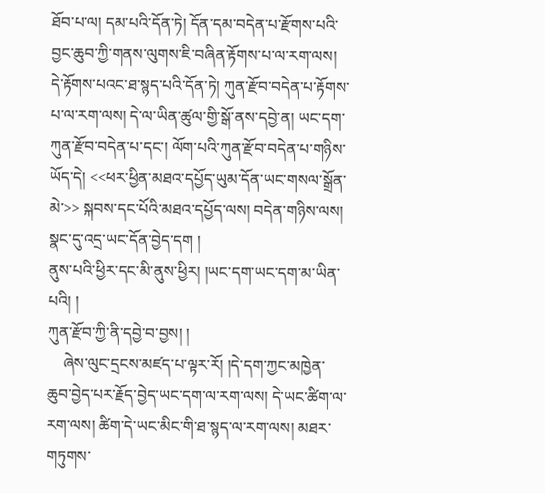ཐོབ་པ་ལ། དམ་པའི་དོན་ཏེ། དོན་དམ་བདེན་པ་རྫོགས་པའི་བྱང་ཆུབ་ཀྱི་གནས་ལུགས་ཇི་བཞིན་རྟོགས་པ་ལ་རག་ལས། དེ་རྟོགས་པའང་ཐ་སྙད་པའི་དོན་ཏེ། ཀུན་རྫོབ་བདེན་པ་རྟོགས་པ་ལ་རག་ལས། དེ་ལ་ཡིན་ཚུལ་གྱི་སྒོ་ནས་དབྱེ་ན། ཡང་དག་ཀུན་རྫོབ་བདེན་པ་དང་། ལོག་པའི་ཀུན་རྫོབ་བདེན་པ་གཉིས་ཡོད་དེ། <<ཕར་ཕྱིན་མཐའ་དཔྱོད་ཡུམ་དོན་ཡང་གསལ་སྒྲོན་མེ་>> སྐབས་དང་པོའི་མཐའ་དཔྱོད་ལས། བདེན་གཉིས་ལས།  སྣང་དུ་འདྲ་ཡང་དོན་བྱེད་དག །
ནུས་པའི་ཕྱིར་དང་མི་ནུས་ཕྱིར། །ཡང་དག་ཡང་དག་མ་ཡིན་པའི། །
ཀུན་རྫོབ་ཀྱི་ནི་དབྱེ་བ་བྱས། །
    ཞེས་ལུང་དྲངས་མཛད་པ་ལྟར་རོ། །དེ་དག་ཀྱང་མཁྱེན་ཆུབ་བྱེད་པར་རྗོད་བྱེད་ཡང་དག་ལ་རག་ལས། དེ་ཡང་ཚིག་ལ་རག་ལས། ཚིག་དེ་ཡང་མིང་གི་ཐ་སྙད་ལ་རག་ལས། མཐར་གཏུགས་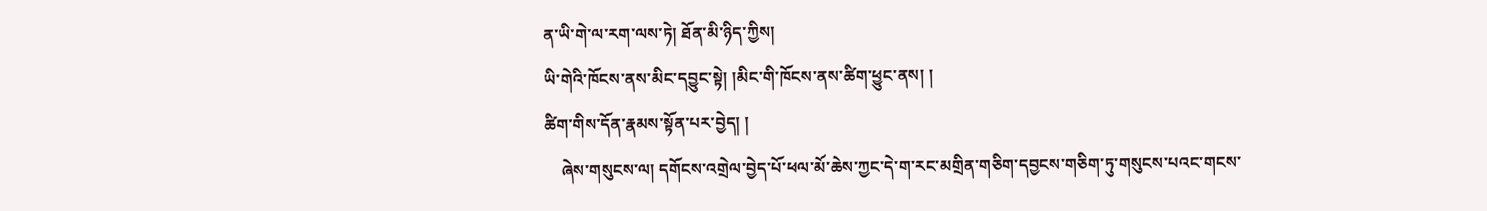ན་ཡི་གེ་ལ་རག་ལས་ཏེ། ཐོན་མི་ཉིད་ཀྱིས།
ཡི་གེའི་ཁོངས་ནས་མིང་དབྱུང་སྟེ། །མིང་གི་ཁོངས་ནས་ཚིག་ཕྱུང་ནས། །
ཚིག་གིས་དོན་རྣམས་སྟོན་པར་བྱེད། །
    ཞེས་གསུངས་ལ། དགོངས་འགྲེལ་བྱེད་པོ་ཕལ་མོ་ཆེས་ཀྱང་དེ་ག་རང་མགྲིན་གཅིག་དབྱངས་གཅིག་ཏུ་གསུངས་པའང་གངས་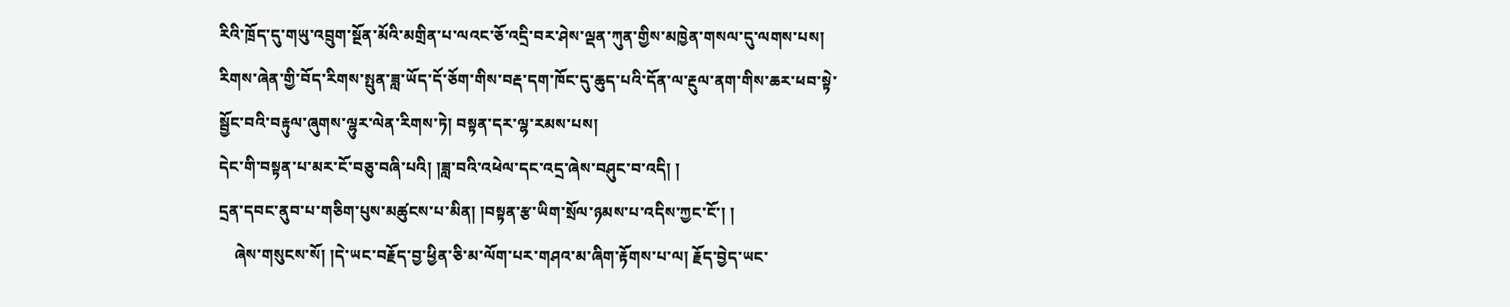རིའི་ཁྲོད་དུ་གཡུ་འབྲུག་སྔོན་མོའི་མགྲིན་པ་ལའང་ཅོ་འདྲི་བར་ཤེས་ལྡན་ཀུན་གྱིས་མཁྱེན་གསལ་དུ་ལགས་པས། རིགས་ཞེན་གྱི་བོད་རིགས་སྤུན་ཟླ་ཡོད་དོ་ཅོག་གིས་བརྡ་དག་ཁོང་དུ་ཆུད་པའི་དོན་ལ་རྔུལ་ནག་གིས་ཆར་ཕབ་སྟེ་སྦྱོང་བའི་བརྟུལ་ཞུགས་ལྷུར་ལེན་རིགས་ཏེ། བསྟན་དར་ལྷ་རམས་པས།
དེང་གི་བསྟན་པ་མར་ངོ་བཅུ་བཞི་པའི། །ཟླ་བའི་འཕེལ་དང་འདྲ་ཞེས་བཤུང་བ་འདི། །
དྲན་དབང་ནུབ་པ་གཅིག་པུས་མཚུངས་པ་མིན། །བསྟན་རྩ་ཡིག་སྲོལ་ཉམས་པ་འདིས་ཀྱང་ངོ་། །
    ཞེས་གསུངས་སོ། །དེ་ཡང་བརྗོད་བྱ་ཕྱིན་ཅི་མ་ལོག་པར་གཤའ་མ་ཞིག་རྟོགས་པ་ལ། རྗོད་བྱེད་ཡང་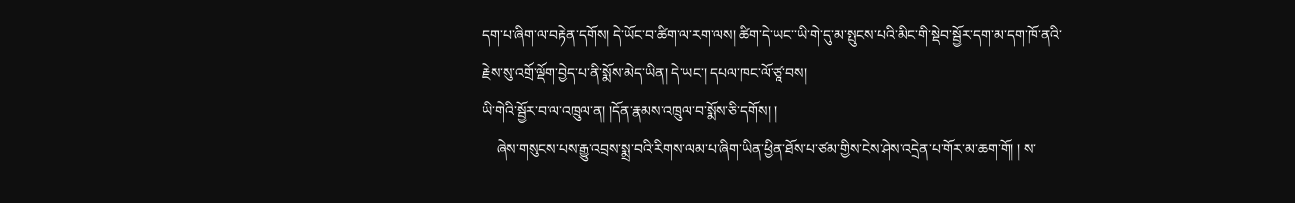དག་པ་ཞིག་ལ་བརྟེན་དགོས། དེ་ཡོང་བ་ཚིག་ལ་རག་ལས། ཚིག་དེ་ཡང་་ཡི་གེ་དུ་མ་སྤུངས་པའི་མིང་གི་སྡེབ་སྦྱོར་དག་མ་དག་ཁོ་ནའི་རྗེས་སུ་འགྲོ་ལྡོག་བྱེད་པ་ནི་སྨོས་མེད་ཡིན། དེ་ཡང་། དཔལ་ཁང་ལོ་ཙཱ་བས།
ཡི་གེའི་སྦྱོར་བ་ལ་འཁྲུལ་ན། །དོན་རྣམས་འཁྲུལ་བ་སྨོས་ཅི་དགོས། །
    ཞེས་གསུངས་པས་རྒྱུ་འབྲས་སྨྲ་བའི་རིགས་ལམ་པ་ཞིག་ཡིན་ཕྱིན་ཐོས་པ་ཙམ་གྱིས་ངེས་ཤེས་འདྲེན་པ་གོར་མ་ཆག་གོ། ། ས་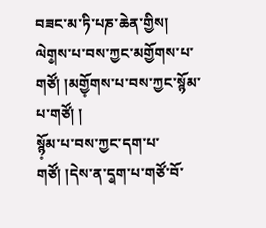བཟང་མ་ཏི་པཎ་ཆེན་གྱིས།
ལེག༵ས་པ་བས་ཀྱང་མགྱོགས་པ་གཙོ། །མགྱོ༷གས་པ་བས་ཀྱང་སྙོམ་པ་གཙོ། །
སྙོ༷མ་པ་བས་ཀྱང་དག་པ་གཙོ། །དེས་ན་ད༵ག་པ་གཙོ་བོ་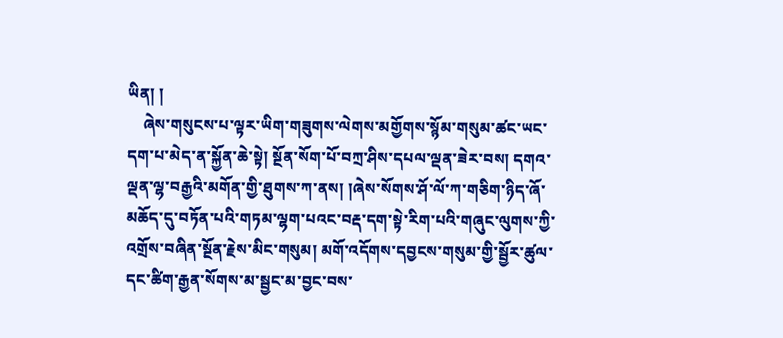ཡིན། །
    ཞེས་གསུངས་པ་ལྟར་ཡིག་གཟུགས་ལེགས་མགྱོགས་སྙོམ་གསུམ་ཚང་ཡང་དག་པ་མེད་ན་སྐྱོན་ཆེ་སྟེ། སྔོན་སོག་པོ་བཀྲ་ཤིས་དཔལ་ལྡན་ཟེར་བས། དགའ་ལྡན་ལྷ་བརྒྱའི་མགོན་གྱི་ཐུགས་ཀ་ནས། །ཞེས་སོགས་ཤོ་ལོ་ཀ་གཅིག་ཉིད་ཞོ་མཆོད་དུ་བཏོན་པའི་གཏམ་ལྷག་པའང་བརྡ་དག་སྟེ་རིག་པའི་གཞུང་ལུགས་ཀྱི་འགྲོས་བཞིན་སྔོན་རྗེས་མིང་གསུམ། མགོ་འདོགས་དབྱངས་གསུམ་གྱི་སྦྱོར་ཚུལ་དང་ཚིག་རྒྱན་སོགས་མ་སྦྱང་མ་བྱང་བས་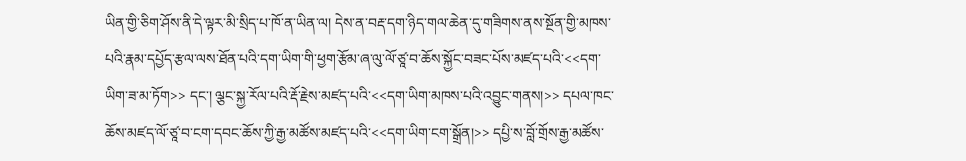ཡིན་གྱི་ཅིག་ཤོས་ནི་དེ་ལྟར་མི་སྲིད་པ་ཁོ་ན་ཡིན་ལ། དེས་ན་བརྡ་དག་ཉིད་གལ་ཆེན་དུ་གཟིགས་ནས་སྔོན་གྱི་མཁས་པའི་རྣམ་དཔྱོད་རྩལ་ལས་ཐོན་པའི་དག་ཡིག་གི་ཕྱག་རྩོམ་ཞ་ལུ་ལོ་ཙཱ་བ་ཆོས་སྐྱོང་བཟང་པོས་མཛད་པའི་<<དག་ཡིག་ཟ་མ་ཏོག>> དང་། ལྕང་སྐྱ་རོལ་པའི་རྡོ་རྗེས་མཛད་པའི་<<དག་ཡིག་མཁས་པའི་འབྱུང་གནས།>> དཔལ་ཁང་ཆོས་མཛད་ལོ་ཙཱ་བ་ངག་དབང་ཆོས་ཀྱི་རྒྱ་མཚོས་མཛད་པའི་<<དག་ཡིག་ངག་སྒྲོན།>> དཔྱི་ས་བློ་གྲོས་རྒྱ་མཚོས་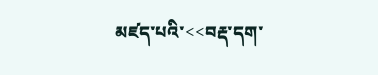མཛད་པའི་<<བརྡ་དག་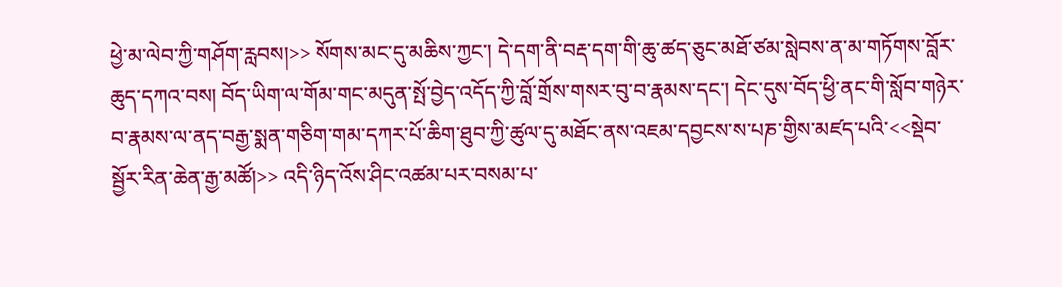ཕྱེ་མ་ལེབ་ཀྱི་གཤོག་རླབས།>> སོགས་མང་དུ་མཆིས་ཀྱང་། དེ་དག་ནི་བརྡ་དག་གི་ཆུ་ཚད་ཅུང་མཐོ་ཙམ་སླེབས་ན་མ་གཏོགས་བློར་ཆུད་དཀའ་བས། བོད་ཡིག་ལ་གོམ་གང་མདུན་སྤོ་བྱེད་འདོད་ཀྱི་བློ་གྲོས་གསར་བུ་བ་རྣམས་དང་། དེང་དུས་བོད་ཕྱི་ནང་གི་སློབ་གཉེར་བ་རྣམས་ལ་ནད་བརྒྱ་སྨན་གཅིག་གམ་དཀར་པོ་ཆིག་ཐུབ་ཀྱི་ཚུལ་དུ་མཐོང་ནས་འཇམ་དབྱངས་ས་པཎ་གྱིས་མཛད་པའི་<<སྡེབ་སྦྱོར་རིན་ཆེན་རྒྱ་མཚོ།>> འདི་ཉིད་འོས་ཤིང་འཚམ་པར་བསམ་པ་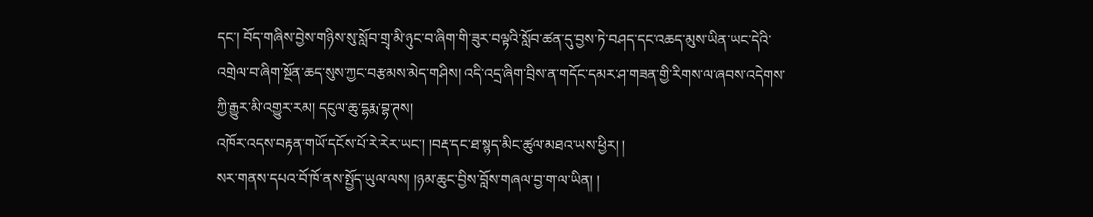དང་། བོད་གཞིས་བྱེས་གཉིས་སུ་སློབ་གྲྭ་མི་ཉུང་བ་ཞིག་གི་ཟུར་བལྟའི་སློབ་ཚན་དུ་བྱས་ཏེ་བཤད་དང་འཆད་མུས་ཡིན་ཡང་དེའི་འགྲེལ་བ་ཞིག་སྔོན་ཆད་སུས་ཀྱང་བརྩམས་མེད་གཤིས། འདི་འདྲ་ཞིག་བྲིས་ན་གདོང་དམར་ཤ་གཟན་གྱི་རིགས་ལ་ཞབས་འདེགས་ཀྱི་རྒྱུར་མི་འགྱུར་རམ། དངུལ་ཆུ་དྷརྨ་བྷ་ཊས།
འཁོར་འདས་བརྟན་གཡོ་དངོས་པོ་རེ་རེར་ཡང་། །བརྡ་དང་ཐ་སྙད་མིང་ཚུལ་མཐའ་ཡས་ཕྱིར། །
སར་གནས་དཔའ་བོ་ཁོ་ནས་སྤྱོད་ཡུལ་ལས། །ཉམ་ཆུང་བྱིས་བློས་གཞལ་བྱ་ག་ལ་ཡིན། །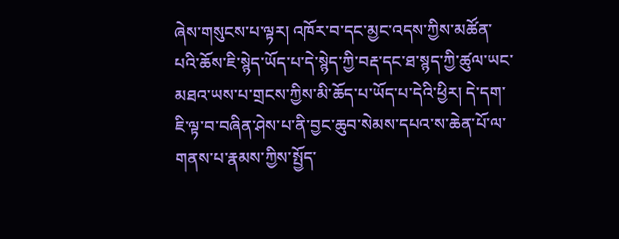ཞེས་གསུངས་པ་ལྟར། འཁོར་བ་དང་མྱང་འདས་ཀྱིས་མཚོན་པའི་ཆོས་ཇི་སྙེད་ཡོད་པ་དེ་སྙེད་ཀྱི་བརྡ་དང་ཐ་སྙད་ཀྱི་ཚུལ་ཡང་མཐའ་ཡས་པ་གྲངས་ཀྱིས་མི་ཆོད་པ་ཡོད་པ་དེའི་ཕྱིར། དེ་དག་ཇི་ལྟ་བ་བཞིན་ཤེས་པ་ནི་བྱང་ཆུབ་སེམས་དཔའ་ས་ཆེན་པོ་ལ་གནས་པ་རྣམས་ཀྱིས་སྤྱོད་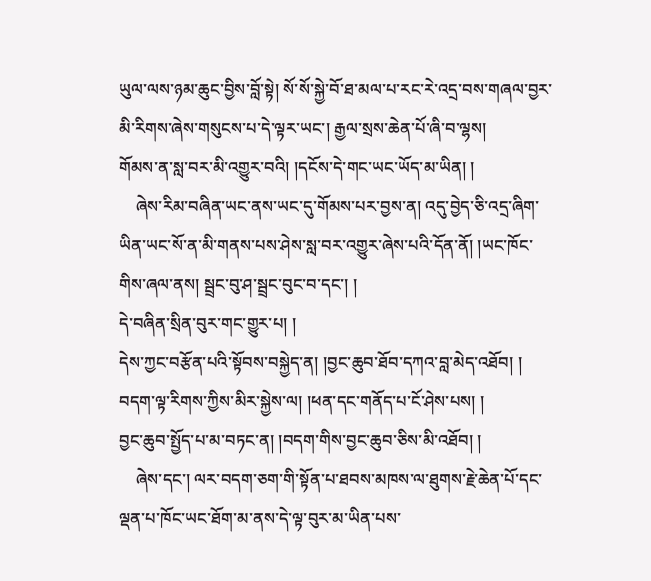ཡུལ་ལས་ཉམ་ཆུང་བྱིས་བློ་སྟེ། སོ་སོ་སྐྱེ་བོ་ཐ་མལ་པ་རང་རེ་འདྲ་བས་གཞལ་བྱར་མི་རིགས་ཞེས་གསུངས་པ་དེ་ལྟར་ཡང་། རྒྱལ་སྲས་ཆེན་པོ་ཞི་བ་ལྷས།
གོམས་ན་སླ་བར་མི་འགྱུར་བའི། །དངོས་དེ་གང་ཡང་ཡོད་མ་ཡིན། །
    ཞེས་རིམ་བཞིན་ཡང་ནས་ཡང་དུ་གོམས་པར་བྱས་ན། འདུ་བྱེད་ཅི་འདྲ་ཞིག་ཡིན་ཡང་སོ་ན་མི་གནས་པས་ཤེས་སླ་བར་འགྱུར་ཞེས་པའི་དོན་ནོ། །ཡང་ཁོང་གིས་ཞལ་ནས། སྦྲང་བུ་ཤ་སྦྲང་བུང་བ་དང་། །
དེ་བཞིན་སྲིན་བུར་གང་གྱུར་པ། །
དེས་ཀྱང་བརྩོན་པའི་སྟོབས་བསྐྱེད་ན། །བྱང་ཆུབ་ཐོབ་དཀའ་བླ་མེད་འཐོབ། །
བདག་ལྟ་རིགས་ཀྱིས་མིར་སྐྱེས་ལ། །ཕན་དང་གནོད་པ་ངོ་ཤེས་པས། །
བྱང་ཆུབ་སྤྱོད་པ་མ་བཏང་ན། །བདག་གིས་བྱང་ཆུབ་ཅིས་མི་འཐོབ། །
    ཞེས་དང་། ལར་བདག་ཅག་གི་སྟོན་པ་ཐབས་མཁས་ལ་ཐུགས་རྗེ་ཆེན་པོ་དང་ལྡན་པ་ཁོང་ཡང་ཐོག་མ་ནས་དེ་ལྟ་བུར་མ་ཡིན་པས་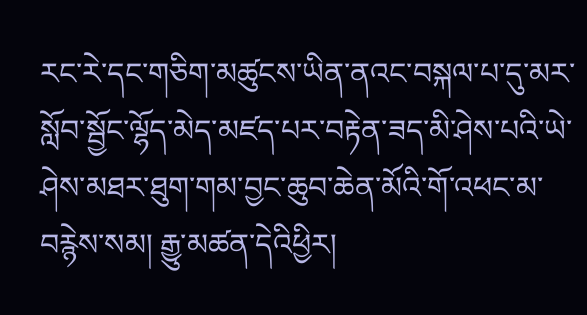རང་རེ་དང་གཅིག་མཚུངས་ཡིན་ནའང་བསྐལ་པ་དུ་མར་སློབ་སྦྱོང་ལྷོད་མེད་མཛད་པར་བརྟེན་ཟད་མི་ཤེས་པའི་ཡེ་ཤེས་མཐར་ཐུག་གམ་བྱང་ཆུབ་ཆེན་མོའི་གོ་འཕང་མ་བརྙེས་སམ། རྒྱུ་མཚན་དེའིཕྱིར།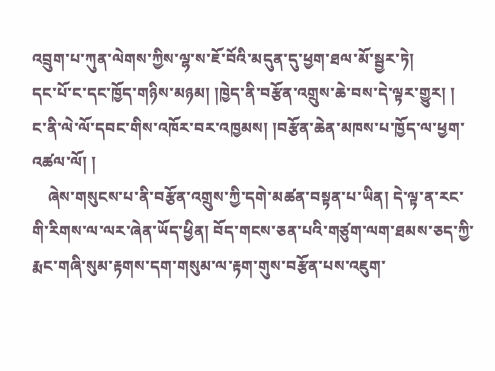འབྲུག་པ་ཀུན་ལེགས་ཀྱིས་ལྷ་ས་ཇོ་བོའི་མདུན་དུ་ཕྱག་ཐལ་མོ་སྦྱར་ཏེ།
དང་པོ་ང་དང་ཁྱོད་གཉིས་མཉམ། །ཁྱེད་ནི་བརྩོན་འགྲུས་ཆེ་བས་དེ་ལྟར་གྱུར། །
ང་ནི་ལེ་ལོ་དབང་གིས་འཁོར་བར་འཁྱམས། །བརྩོན་ཆེན་མཁས་པ་ཁྱོད་ལ་ཕྱག་འཚལ་ལོ། །
    ཞེས་གསུངས་པ་ནི་བརྩོན་འགྲུས་ཀྱི་དགེ་མཚན་བསྟན་པ་ཡིན། དེ་ལྟ་ན་རང་གི་རིགས་ལ་ལར་ཞེན་ཡོད་ཕྱིན། བོད་གངས་ཅན་པའི་གཙུག་ལག་ཐམས་ཅད་ཀྱི་རྨང་གཞི་སུམ་རྟགས་དག་གསུམ་ལ་རྟག་གུས་བརྩོན་པས་འཇུག་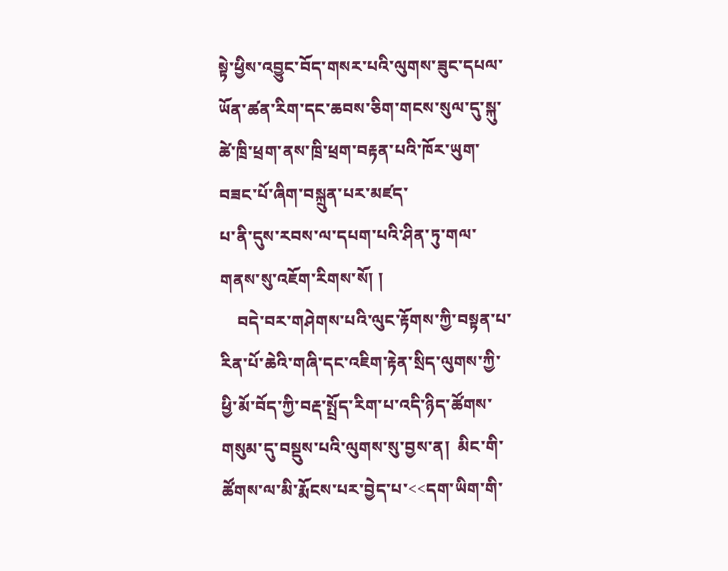སྟེ་ཕྱིས་འབྱུང་བོད་གསར་པའི་ལུགས་ཟུང་དཔལ་ཡོན་ཚན་རིག་དང་ཆབས་ཅིག་གངས་སུལ་དུ་སྐུ་ཚེ་ཁྲི་ཕྲག་ནས་ཁྲི་ཕྲག་བརྟན་པའི་ཁོར་ཡུག་བཟང་པོ་ཞིག་བསྐྲུན་པར་མཛད་
པ་ནི་དུས་རབས་ལ་དཔག་པའི་ཤིན་ཏུ་གལ་གནས་སུ་འཇོག་རིགས་སོ། །
    བདེ་བར་གཤེགས་པའི་ལུང་རྟོགས་ཀྱི་བསྟན་པ་རིན་པོ་ཆེའི་གཞི་དང་འཇིག་རྟེན་སྲིད་ལུགས་ཀྱི་ཕྱི་མོ་བོད་ཀྱི་བརྡ་སྤྲོད་རིག་པ་འདི་ཉིད་ཚོགས་གསུམ་དུ་བསྡུས་པའི་ལུགས་སུ་བྱས་ན།  མིང་གི་ཚོགས་ལ་མི་རྨོངས་པར་བྱེད་པ་<<དག་ཡིག་གི་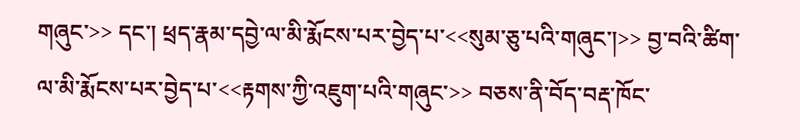གཞུང་>> དང་། ཕྲད་རྣམ་དབྱེ་ལ་མི་རྨོངས་པར་བྱེད་པ་<<སུམ་ཅུ་པའི་གཞུང་།>> བྱ་བའི་ཚིག་ལ་མི་རྨོངས་པར་བྱེད་པ་<<རྟགས་ཀྱི་འཇུག་པའི་གཞུང་>> བཅས་ནི་བོད་བརྡ་ཁོང་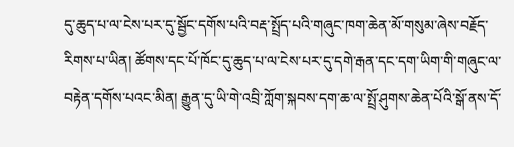དུ་ཆུད་པ་ལ་ངེས་པར་དུ་སྦྱོང་དགོས་པའི་བརྡ་སྤྲོད་པའི་གཞུང་ཁག་ཆེན་མོ་གསུམ་ཞེས་བརྗོད་རིགས་པ་ཡིན། ཚོགས་དང་པོ་ཁོང་དུ་ཆུད་པ་ལ་ངེས་པར་དུ་དགེ་རྒན་དང་དག་ཡིག་གི་གཞུང་ལ་བརྟེན་དགོས་པའང་མིན། རྒྱུན་དུ་ཡི་གེ་འབྲི་ཀློག་སྐབས་དག་ཆ་ལ་སྤྲོ་ཤུགས་ཆེན་པོའི་སྒོ་ནས་དོ་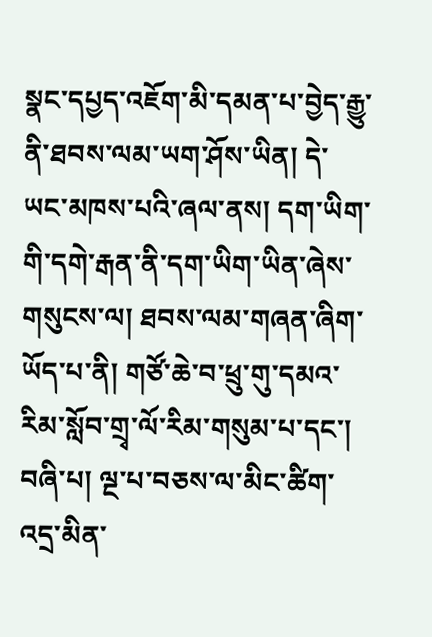སྣང་དཔྱད་འཇོག་མི་དམན་པ་བྱེད་རྒྱུ་ནི་ཐབས་ལམ་ཡག་ཤོས་ཡིན། དེ་ཡང་མཁས་པའི་ཞལ་ནས། དག་ཡིག་གི་དགེ་རྒན་ནི་དག་ཡིག་ཡིན་ཞེས་གསུངས་ལ། ཐབས་ལམ་གཞན་ཞིག་ཡོད་པ་ནི། གཙོ་ཆེ་བ་ཕྲུ་གུ་དམའ་རིམ་སློབ་གྲྭ་ལོ་རིམ་གསུམ་པ་དང་། བཞི་པ། ལྔ་པ་བཅས་ལ་མིང་ཚིག་འདྲ་མིན་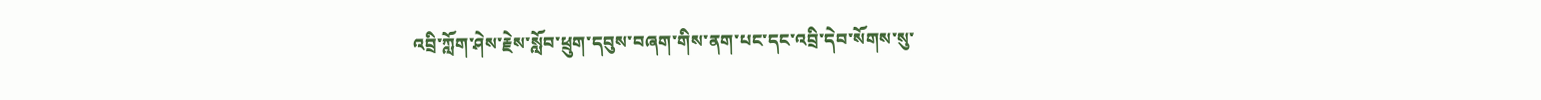འབྲི་ཀློག་ཤེས་རྗེས་སློབ་ཕྲུག་དབུས་བཞག་གིས་ནག་པང་དང་འབྲི་དེབ་སོགས་སུ་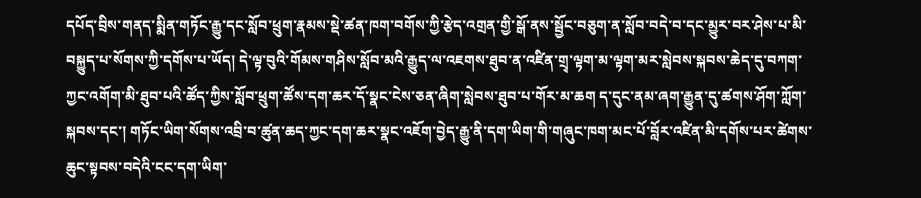དཔོད་བྲིས་གནད་སྨིན་གཏོང་རྒྱུ་དང་སློབ་ཕྲུག་རྣམས་སྡེ་ཚན་ཁག་བགོས་ཀྱི་རྩེད་འགྲན་གྱི་སྒོ་ནས་སྦྱོང་བཅུག་ན་སློབ་བདེ་བ་དང་མྱུར་བར་ཤེས་པ་མི་བསྐྱུད་པ་སོགས་ཀྱི་དགོས་པ་ཡོད། དེ་ལྟ་བུའི་གོམས་གཤིས་སློབ་མའི་རྒྱུད་ལ་འཇགས་ཐུབ་ན་འཛིན་གྲྭ་ལྟག་མ་ལྟག་མར་སླེབས་སྐབས་ཆེད་དུ་བཀག་ཀྱང་འགོག་མི་ཐུབ་པའི་ཚོད་ཀྱིས་སློབ་ཕྲུག་ཚོས་དག་ཆར་དོ་སྣང་ངེས་ཅན་ཞིག་སླེབས་ཐུབ་པ་གོར་མ་ཆག ད་དུང་ནམ་ཞག་རྒྱུན་དུ་ཚགས་ཤོག་ཀློག་སྐབས་དང་། གཏོང་ཡིག་སོགས་འབྲི་བ་ཚུན་ཆད་ཀྱང་དག་ཆར་སྣང་འཇོག་བྱེད་རྒྱུ་ནི་དག་ཡིག་གི་གཞུང་ཁག་མང་པོ་བློར་འཛིན་མི་དགོས་པར་ཚེགས་ཆུང་སྟབས་བདེའི་ངང་དག་ཡིག་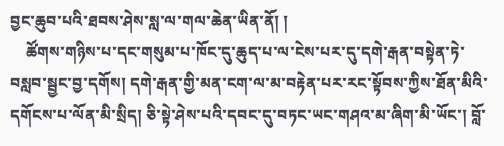བྱང་ཆུབ་པའི་ཐབས་ཤེས་སླ་ལ་གལ་ཆེན་ཡིན་ནོ། །
    ཚོགས་གཉིས་པ་དང་གསུམ་པ་ཁོང་དུ་ཆུད་པ་ལ་ངེས་པར་དུ་དགེ་རྒན་བསྟེན་ཏེ་བསླབ་སྦྱང་བྱ་དགོས། དགེ་རྒན་གྱི་མན་ངག་ལ་མ་བརྟེན་པར་རང་སྟོབས་ཀྱིས་ཐོན་མིའི་དགོངས་པ་ལོན་མི་སྲིད། ཅི་སྟེ་ཤེས་པའི་དབང་དུ་བཏང་ཡང་གཤའ་མ་ཞིག་མི་ཡོང་། བློ་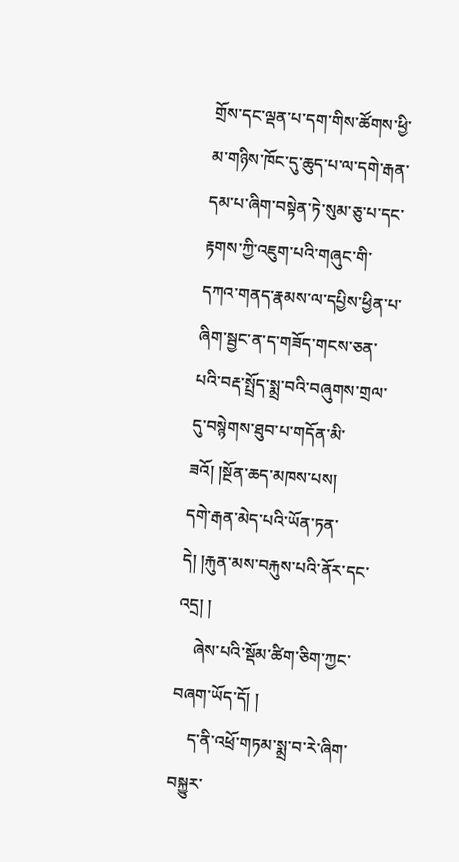གྲོས་དང་ལྡན་པ་དག་གིས་ཚོགས་ཕྱི་མ་གཉིས་ཁོང་དུ་ཆུད་པ་ལ་དགེ་རྒན་དམ་པ་ཞིག་བསྟེན་ཏེ་སུམ་ཅུ་པ་དང་རྟགས་ཀྱི་འཇུག་པའི་གཞུང་གི་དཀའ་གནད་རྣམས་ལ་དཔྱིས་ཕྱིན་པ་ཞིག་སྦྱང་ན་ད་གཟོད་གངས་ཅན་པའི་བརྡ་སྤྲོད་སྨྲ་བའི་བཞུགས་གྲལ་དུ་བསྙེགས་ཐུབ་པ་གདོན་མི་ཟའོ། །སྔོན་ཆད་མཁས་པས།
དགེ་རྒན་མེད་པའི་ཡོན་ཏན་དེ། །རྐུན་མས་བརྐུས་པའི་ནོར་དང་འདྲ། །
    ཞེས་པའི་སྡོམ་ཚིག་ཅིག་ཀྱང་བཞག་ཡོད་དོ། །
    ད་ནི་འཕྲོ་གཏམ་སྨྲ་བ་རེ་ཞིག་བསྐྱུར་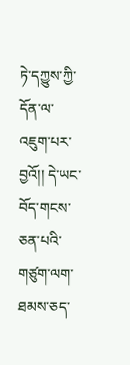ཏེ་དཀྱུས་ཀྱི་དོན་ལ་འཇུག་པར་བྱའོ།། དེ་ཡང་བོད་གངས་ཅན་པའི་གཙུག་ལག་ཐམས་ཅད་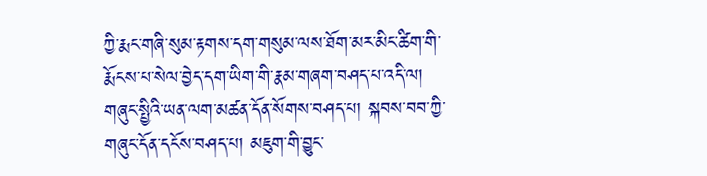ཀྱི་རྨང་གཞི་སུམ་རྟགས་དག་གསུམ་ལས་ཐོག་མར་མིང་ཚིག་གི་རྨོངས་པ་སེལ་བྱེད་དག་ཡིག་གི་རྣམ་གཞག་བཤད་པ་འདི་ལ། གཞུང་སྤྱིའི་ཡན་ལག་མཚན་དོན་སོགས་བཤད་པ། སྐབས་བབ་ཀྱི་གཞུང་དོན་དངོས་བཤད་པ། མཇུག་གི་བྱུང་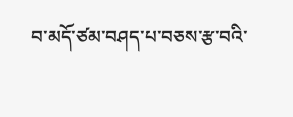བ་མདོ་ཙམ་བཤད་པ་བཅས་རྩ་བའི་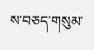ས་བཅད་གསུམ་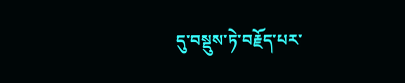དུ་བསྡུས་ཏེ་བརྗོད་པར་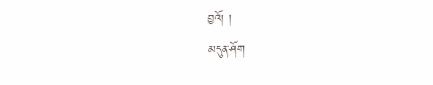བྱའོ། །
མདུན་ཤོག